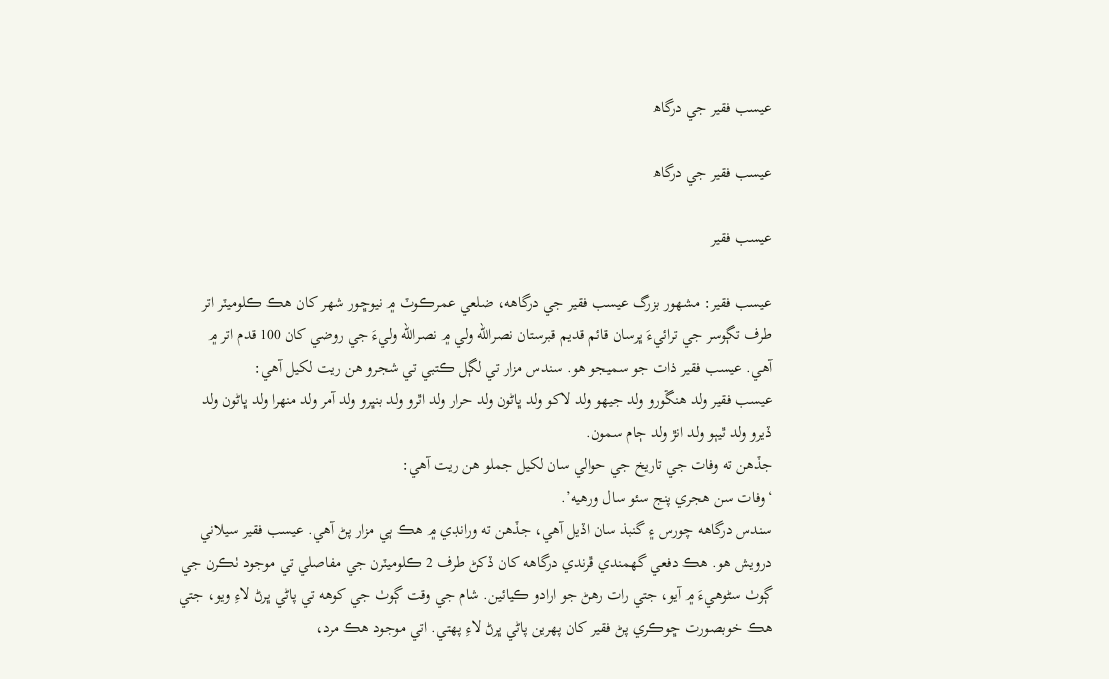عيسب فقير جي درگاھ

عيسب فقير جي درگاھ

عيسب فقير

عيسب فقير: مشهور بزرگ عيسب فقير جي درگاهه، ضلعي عمرڪوٽ ۾ نيوڇور شهر کان هڪ ڪلوميٽر اتر طرف تڳوسر جي ترائيءَ ڀرسان قائم قديم قبرستان نصرالله ولي ۾ نصرالله وليءَ جي روضي کان 100 قدم اتر ۾ آهي. عيسب فقير ذات جو سميجو هو. سندس مزار تي لڳل ڪتبي تي شجرو هن ريت لکيل آهي:
عيسب فقير ولد هنڱورو ولد جيهو ولد لاکو ولد ڀاڻون ولد حرار ولد اٿرو ولد بنڀرو ولد آمر ولد منهرا ولد ڀاڻون ولد ڏيرو ولد ٿيٻو ولد انڙ ولد ڄام سمون.
جڏهن ته وفات جي تاريخ جي حوالي سان لکيل جملو هن ريت آهي:
‘وفات سن هجري پنج سئو سال ورهيه’.
سندس درگاهه چورس ۽ گنبذ سان اڏيل آهي، جڏهن ته ورانڊي ۾ هڪ ٻي مزار پڻ آهي. عيسب فقير سيلاني درويش هو. هڪ دفعي گهمندي ڦرندي درگاهه کان ڏکڻ طرف 2 ڪلوميٽرن جي مفاصلي تي موجود ٺڪرن جي ڳوٺ سڻوهيءَ ۾ آيو، جتي رات رهڻ جو ارادو ڪيائين. شام جي وقت ڳوٺ جي کوهه تي پاڻي ڀرڻ لاءِ ويو، جتي هڪ خوبصورت ڇوڪري پڻ فقير کان پهرين پاڻي ڀرڻ لاءِ پهتي. اتي موجود هڪ مرد،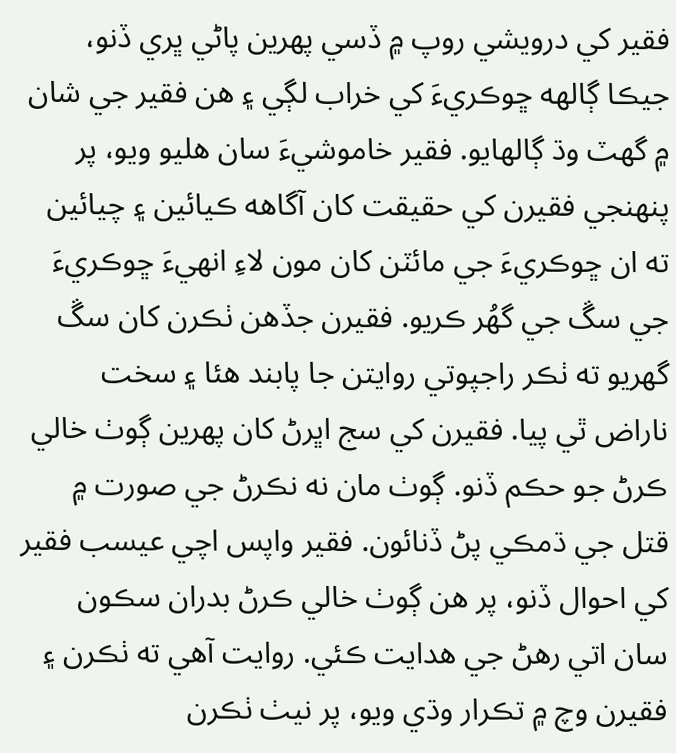فقير کي درويشي روپ ۾ ڏسي پهرين پاڻي ڀري ڏنو، جيڪا ڳالهه ڇوڪريءَ کي خراب لڳي ۽ هن فقير جي شان ۾ گهٽ وڌ ڳالهايو. فقير خاموشيءَ سان هليو ويو، پر پنهنجي فقيرن کي حقيقت کان آگاهه ڪيائين ۽ چيائين ته ان ڇوڪريءَ جي مائٽن کان مون لاءِ انهيءَ ڇوڪريءَ جي سڱ جي گهُر ڪريو. فقيرن جڏهن ٺڪرن کان سڱ گهريو ته ٺڪر راجپوتي روايتن جا پابند هئا ۽ سخت ناراض ٿي پيا. فقيرن کي سج اڀرڻ کان پهرين ڳوٺ خالي ڪرڻ جو حڪم ڏنو. ڳوٺ مان نه نڪرڻ جي صورت ۾ قتل جي ڌمڪي پڻ ڏنائون. فقير واپس اچي عيسب فقير کي احوال ڏنو، پر هن ڳوٺ خالي ڪرڻ بدران سڪون سان اتي رهڻ جي هدايت ڪئي. روايت آهي ته ٺڪرن ۽ فقيرن وچ ۾ تڪرار وڌي ويو، پر نيٺ ٺڪرن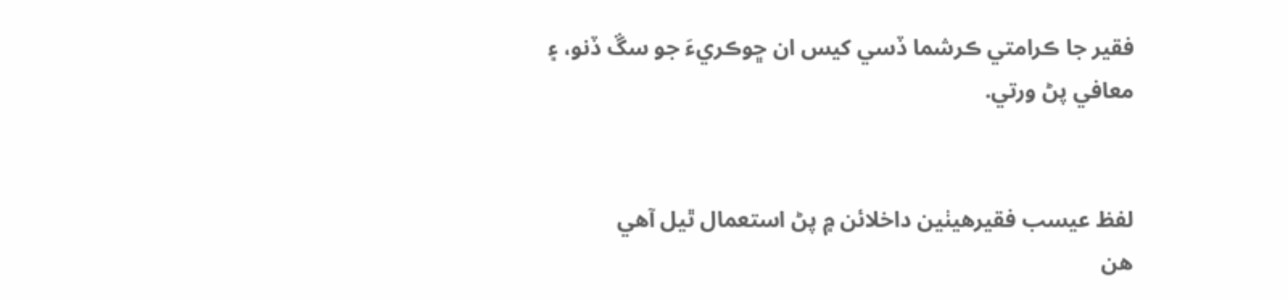فقير جا ڪرامتي ڪرشما ڏسي کيس ان ڇوڪريءَ جو سڱ ڏنو، ۽ معافي پڻ ورتي.


لفظ عيسب فقيرھيٺين داخلائن ۾ پڻ استعمال ٿيل آھي
هن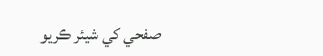صفحي کي شيئر ڪريو